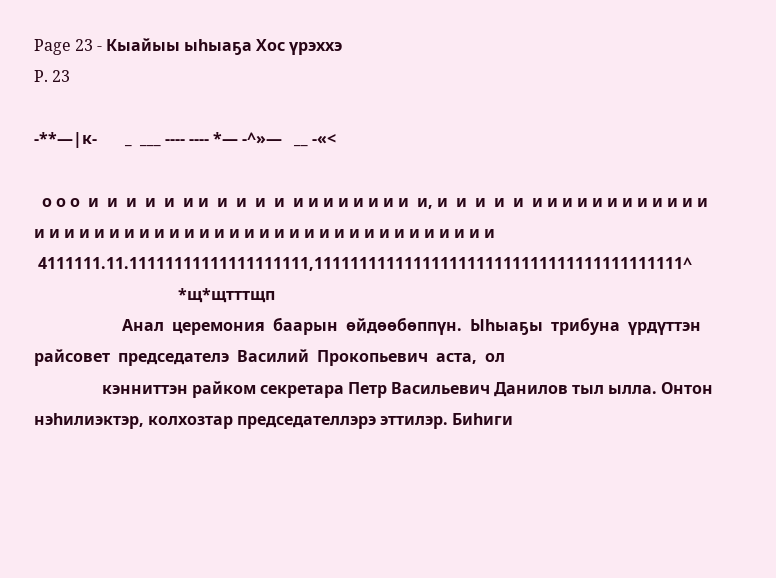Page 23 - Кыайыы ыһыаҕа Хос үрэххэ
P. 23

-**—|к-       _  ___ ---- ---- *— -^»—   __ -«<

  о о о  и  и  и  и  и  и и  и  и  и  и  и и и и и и и и  и, и  и  и  и  и  и и и и и и и и и и и и и и и и и и и и и и и и и и и и и и и и и и и и и и и и и и и
 4111111.11.11111111111111111111,11111111111111111111111111111111111111111^
                                    *щ*щтттщп
                      Анал  церемония  баарын  өйдөөбөппүн.  Ыһыаҕы  трибуна  үрдүттэн  райсовет  председателэ  Василий  Прокопьевич  аста,  ол
                 кэнниттэн райком секретара Петр Васильевич Данилов тыл ылла. Онтон нэһилиэктэр, колхозтар председателлэрэ эттилэр. Биһиги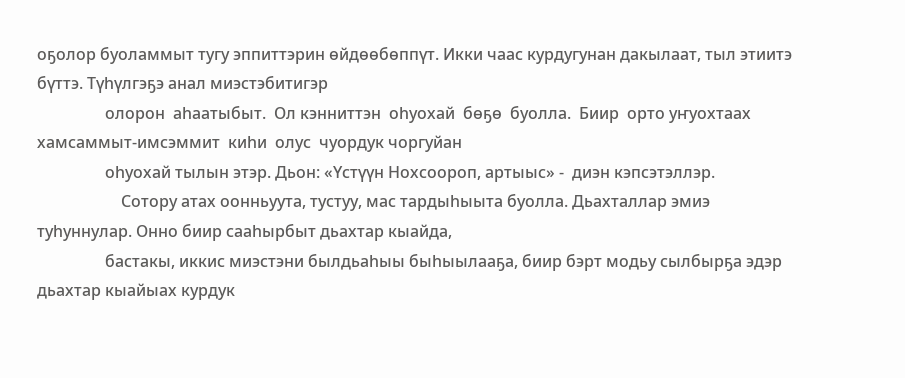оҕолор буоламмыт тугу эппиттэрин өйдөөбөппүт. Икки чаас курдугунан дакылаат, тыл этиитэ бүттэ. Түһүлгэҕэ анал миэстэбитигэр
                 олорон  аһаатыбыт.  Ол кэнниттэн  оһуохай  бөҕө  буолла.  Биир  орто уҥуохтаах хамсаммыт-имсэммит  киһи  олус  чуордук чоргуйан
                 оһуохай тылын этэр. Дьон: «Үстүүн Нохсоороп, артыыс» -  диэн кэпсэтэллэр.
                     Сотору атах оонньуута, тустуу, мас тардыһыыта буолла. Дьахталлар эмиэ туһуннулар. Онно биир сааһырбыт дьахтар кыайда,
                 бастакы, иккис миэстэни былдьаһыы быһыылааҕа, биир бэрт модьу сылбырҕа эдэр дьахтар кыайыах курдук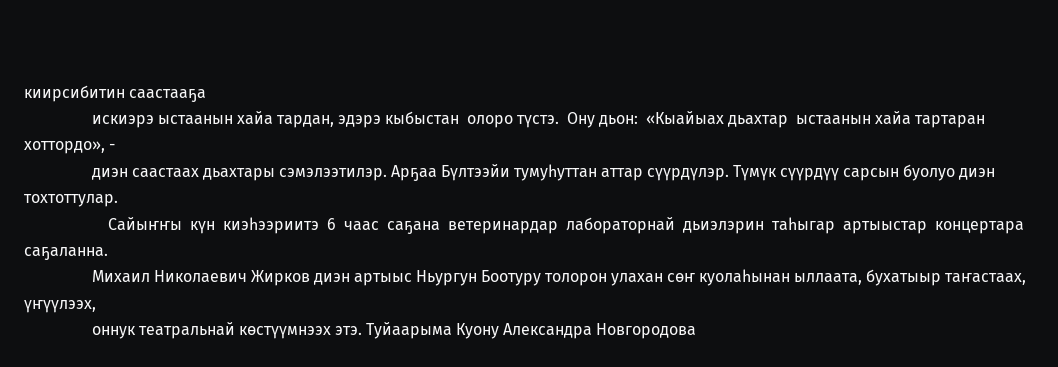киирсибитин саастааҕа
                 искиэрэ ыстаанын хайа тардан, эдэрэ кыбыстан  олоро түстэ.  Ону дьон:  «Кыайыах дьахтар  ыстаанын хайа тартаран хоттордо», -
                 диэн саастаах дьахтары сэмэлээтилэр. Арҕаа Бүлтээйи тумуһуттан аттар сүүрдүлэр. Түмүк сүүрдүү сарсын буолуо диэн тохтоттулар.
                     Сайыҥҥы  күн  киэһээриитэ  6  чаас  саҕана  ветеринардар  лабораторнай  дьиэлэрин  таһыгар  артыыстар  концертара саҕаланна.
                 Михаил Николаевич Жирков диэн артыыс Ньургун Боотуру толорон улахан сөҥ куолаһынан ыллаата, бухатыыр таҥастаах, үҥүүлээх,
                 оннук театральнай көстүүмнээх этэ. Туйаарыма Куону Александра Новгородова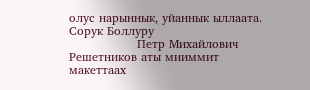олус нарыннык, уйаннык ыллаата. Сорук Боллуру
                 Петр Михайлович Решетников аты мииммит макеттаах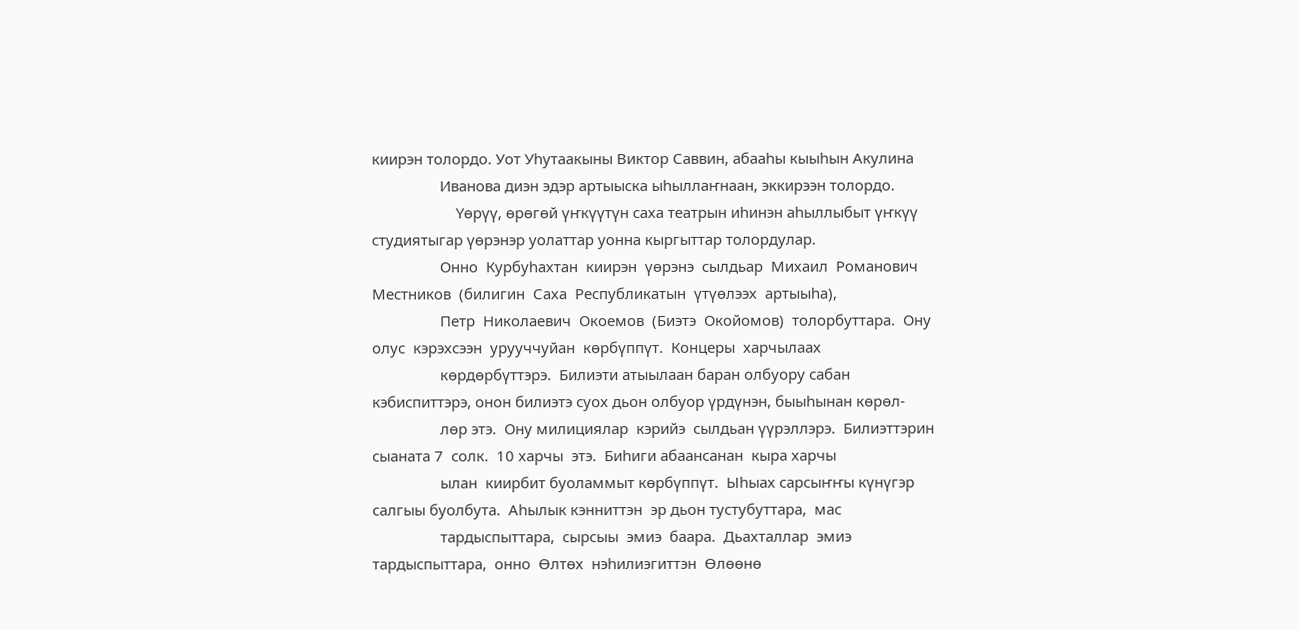киирэн толордо. Уот Уһутаакыны Виктор Саввин, абааһы кыыһын Акулина
                 Иванова диэн эдэр артыыска ыһыллаҥнаан, эккирээн толордо.
                     Үөрүү, өрөгөй үҥкүүтүн саха театрын иһинэн аһыллыбыт үҥкүү студиятыгар үөрэнэр уолаттар уонна кыргыттар толордулар.
                 Онно  Курбуһахтан  киирэн  үөрэнэ  сылдьар  Михаил  Романович  Местников  (билигин  Саха  Республикатын  үтүөлээх  артыыһа),
                 Петр  Николаевич  Окоемов  (Биэтэ  Окойомов)  толорбуттара.  Ону  олус  кэрэхсээн  урууччуйан  көрбүппүт.  Концеры  харчылаах
                 көрдөрбүттэрэ.  Билиэти атыылаан баран олбуору сабан кэбиспиттэрэ, онон билиэтэ суох дьон олбуор үрдүнэн, быыһынан көрөл-
                 лөр этэ.  Ону милициялар  кэрийэ  сылдьан үүрэллэрэ.  Билиэттэрин  сыаната 7  солк.  10 харчы  этэ.  Биһиги абаансанан  кыра харчы
                 ылан  киирбит буоламмыт көрбүппүт.  Ыһыах сарсыҥҥы күнүгэр салгыы буолбута.  Аһылык кэнниттэн  эр дьон тустубуттара,  мас
                 тардыспыттара,  сырсыы  эмиэ  баара.  Дьахталлар  эмиэ  тардыспыттара,  онно  Өлтөх  нэһилиэгиттэн  Өлөөнө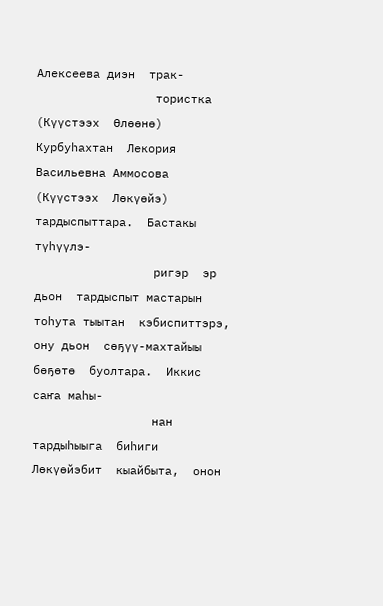Алексеева диэн  трак-
                 тористка  (Күүстээх  Өлөөнө)  Курбуһахтан  Лекория  Васильевна Аммосова (Күүстээх  Лөкүөйэ) тардыспыттара.  Бастакы  түһүүлэ-
                 ригэр  эр дьон  тардыспыт мастарын  тоһута тыытан  кэбиспиттэрэ,  ону дьон  сөҕүү-махтайыы  бөҕөтө  буолтара.  Иккис  саҥа маһы-
                 нан  тардыһыыга  биһиги  Лөкүөйэбит  кыайбыта,  онон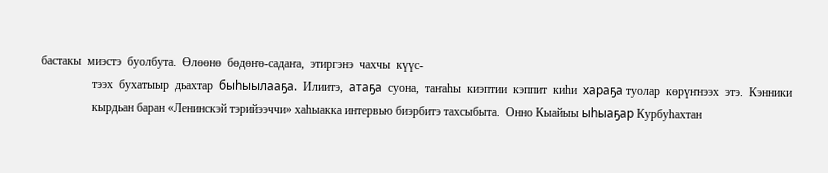бастакы  миэстэ  буолбута.  Өлөөнө  бөдөҥө-садаҥа,  этиргэнэ  чахчы  күүс-
                 тээх  бухатыыр  дьахтар  быһыылааҕа.  Илиитэ,  атаҕа  суона,  таҥаһы  киэптии  кэппит  киһи  хараҕа туолар  көрүҥнээх  этэ.  Кэнники
                 кырдьан баран «Ленинскэй тэрийээччи» хаһыакка интервью биэрбитэ тахсыбыта.  Онно Кыайыы ыһыаҕар Курбуһахтан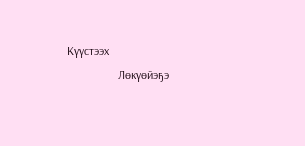Күүстээх
                 Лөкүөйэҕэ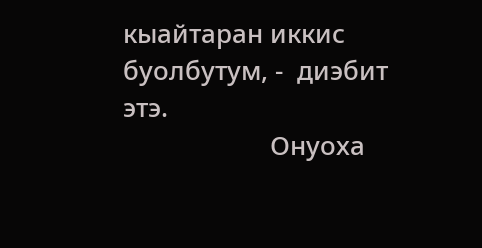кыайтаран иккис буолбутум, -  диэбит этэ.
                     Онуоха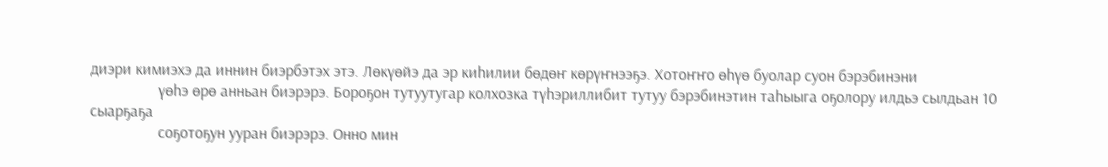диэри кимиэхэ да иннин биэрбэтэх этэ. Лөкүөйэ да эр киһилии бөдөҥ көрүҥнээҕэ. Хотоҥҥо өһүө буолар суон бэрэбинэни
                 үөһэ өрө анньан биэрэрэ. Бороҕон тутуутугар колхозка түһэриллибит тутуу бэрэбинэтин таһыыга оҕолору илдьэ сылдьан 10 сыарҕаҕа
                 соҕотоҕун ууран биэрэрэ. Онно мин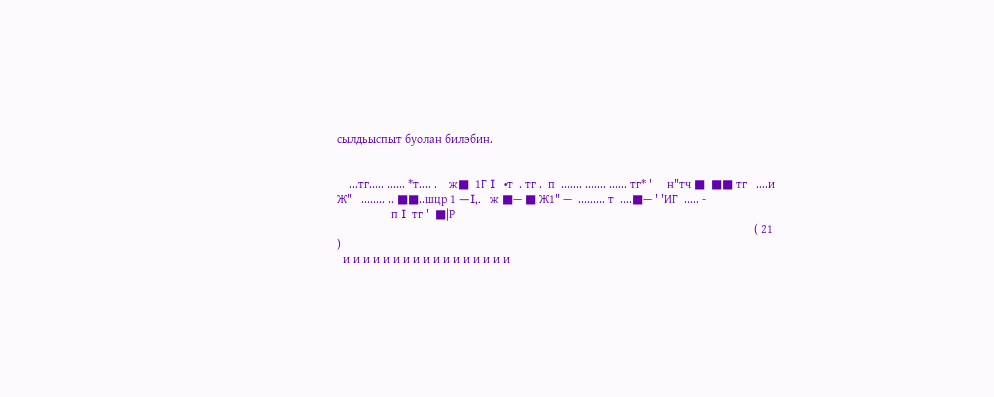сылдьыспыт буолан билэбин.


    ...тг..... ...... *т.... .    ж■  1Г I   •т  . тг .  п  ....... ....... ...... тг* '     н"тч ■  ■■ тг   ....и Ж"   ........ .. ■■..шцр 1 —I,.   ж ■— ■ Ж1" —  ......... т  ....■— ' 'ИГ  ..... -
                  п I  тг '  ■|Р
                                                                                                                                           ( 21 )
  и и и и и и и и и и и и и и и и и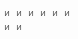и и и и и и и и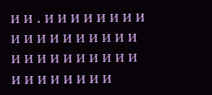и и . и и и и и и и и и и и и и и и и и и и и и и и и и и и и и и и и и и и и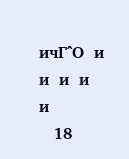ичГ^О  и  и  и  и  и
   18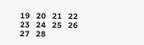19   20   21   22   23   24   25   26   27   28